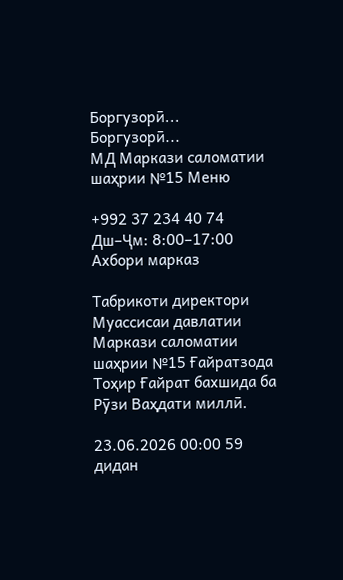Боргузорӣ...
Боргузорӣ...
МД Маркази саломатии шаҳрии №15 Меню

+992 37 234 40 74
Дш–Ҷм: 8:00–17:00
Ахбори марказ

Табрикоти директори Муассисаи давлатии Маркази саломатии шаҳрии №15 Ғайратзода Тоҳир Ғайрат бахшида ба Рӯзи Ваҳдати миллӣ.

23.06.2026 00:00 59 дидан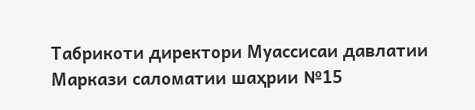Табрикоти директори Муассисаи давлатии Маркази саломатии шаҳрии №15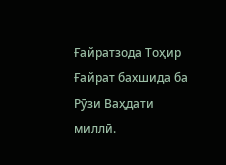Ғайратзода Тоҳир Ғайрат бахшида ба Рӯзи Ваҳдати миллӣ.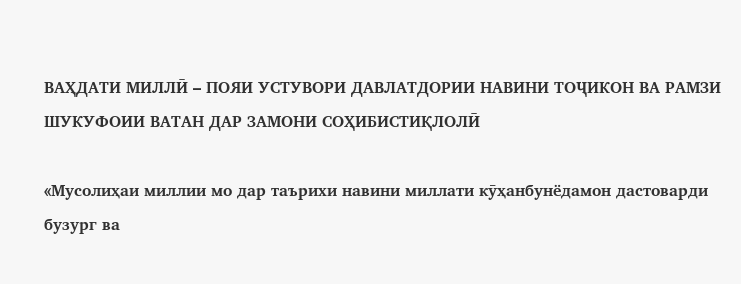ВАҲДАТИ МИЛЛӢ – ПОЯИ УСТУВОРИ ДАВЛАТДОРИИ НАВИНИ ТОҶИКОН ВА РАМЗИ ШУКУФОИИ ВАТАН ДАР ЗАМОНИ СОҲИБИСТИҚЛОЛӢ

«Мусолиҳаи миллии мо дар таърихи навини миллати кӯҳанбунёдамон дастоварди бузург ва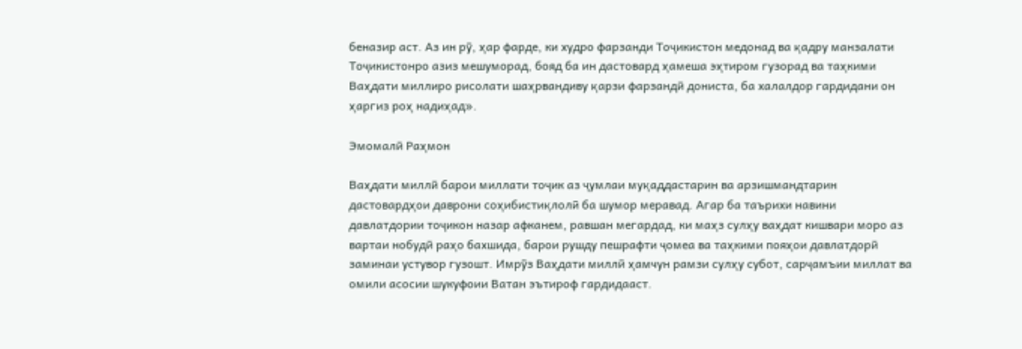беназир аст. Аз ин рӯ, ҳар фарде, ки худро фарзанди Тоҷикистон медонад ва қадру манзалати Тоҷикистонро азиз мешуморад, бояд ба ин дастовард ҳамеша эҳтиром гузорад ва таҳкими Ваҳдати миллиро рисолати шаҳрвандиву қарзи фарзандӣ дониста, ба халалдор гардидани он ҳаргиз роҳ надиҳад».

Эмомалӣ Раҳмон

Ваҳдати миллӣ барои миллати тоҷик аз ҷумлаи муқаддастарин ва арзишмандтарин дастовардҳои даврони соҳибистиқлолӣ ба шумор меравад. Агар ба таърихи навини давлатдории тоҷикон назар афканем, равшан мегардад, ки маҳз сулҳу ваҳдат кишвари моро аз вартаи нобудӣ раҳо бахшида, барои рушду пешрафти ҷомеа ва таҳкими пояҳои давлатдорӣ заминаи устувор гузошт. Имрӯз Ваҳдати миллӣ ҳамчун рамзи сулҳу субот, сарҷамъии миллат ва омили асосии шукуфоии Ватан эътироф гардидааст.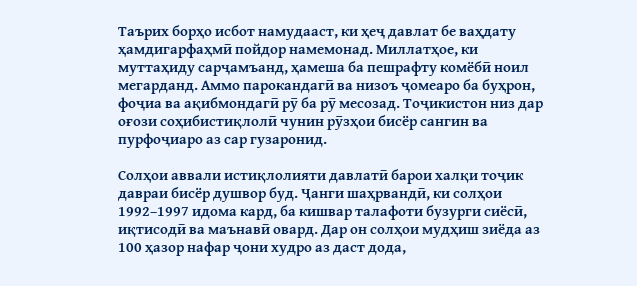Таърих борҳо исбот намудааст, ки ҳеҷ давлат бе ваҳдату ҳамдигарфаҳмӣ пойдор намемонад. Миллатҳое, ки муттаҳиду сарҷамъанд, ҳамеша ба пешрафту комёбӣ ноил мегарданд. Аммо парокандагӣ ва низоъ ҷомеаро ба буҳрон, фоҷиа ва ақибмондагӣ рӯ ба рӯ месозад. Тоҷикистон низ дар оғози соҳибистиқлолӣ чунин рӯзҳои бисёр сангин ва пурфоҷиаро аз сар гузаронид.

Солҳои аввали истиқлолияти давлатӣ барои халқи тоҷик давраи бисёр душвор буд. Ҷанги шаҳрвандӣ, ки солҳои 1992–1997 идома кард, ба кишвар талафоти бузурги сиёсӣ, иқтисодӣ ва маънавӣ овард. Дар он солҳои мудҳиш зиёда аз 100 ҳазор нафар ҷони худро аз даст дода,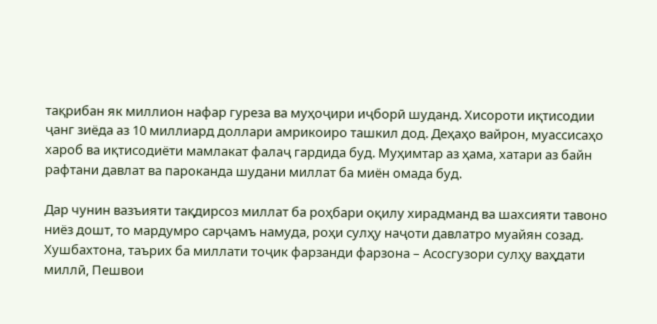тақрибан як миллион нафар гуреза ва муҳоҷири иҷборӣ шуданд. Хисороти иқтисодии ҷанг зиёда аз 10 миллиард доллари амрикоиро ташкил дод. Деҳаҳо вайрон, муассисаҳо хароб ва иқтисодиёти мамлакат фалаҷ гардида буд. Муҳимтар аз ҳама, хатари аз байн рафтани давлат ва пароканда шудани миллат ба миён омада буд.

Дар чунин вазъияти тақдирсоз миллат ба роҳбари оқилу хирадманд ва шахсияти тавоно ниёз дошт, то мардумро сарҷамъ намуда, роҳи сулҳу наҷоти давлатро муайян созад. Хушбахтона, таърих ба миллати тоҷик фарзанди фарзона – Асосгузори сулҳу ваҳдати миллӣ, Пешвои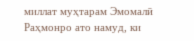миллат муҳтарам Эмомалӣ Раҳмонро ато намуд, ки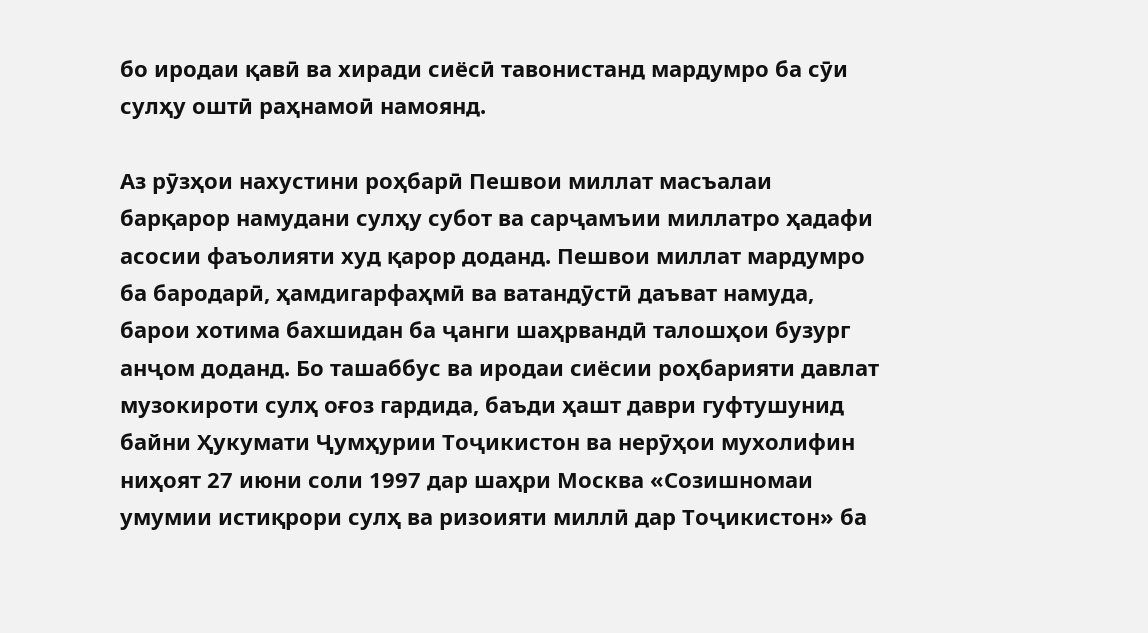бо иродаи қавӣ ва хиради сиёсӣ тавонистанд мардумро ба сӯи сулҳу оштӣ раҳнамоӣ намоянд.

Аз рӯзҳои нахустини роҳбарӣ Пешвои миллат масъалаи барқарор намудани сулҳу субот ва сарҷамъии миллатро ҳадафи асосии фаъолияти худ қарор доданд. Пешвои миллат мардумро ба бародарӣ, ҳамдигарфаҳмӣ ва ватандӯстӣ даъват намуда, барои хотима бахшидан ба ҷанги шаҳрвандӣ талошҳои бузург анҷом доданд. Бо ташаббус ва иродаи сиёсии роҳбарияти давлат музокироти сулҳ оғоз гардида, баъди ҳашт даври гуфтушунид байни Ҳукумати Ҷумҳурии Тоҷикистон ва нерӯҳои мухолифин ниҳоят 27 июни соли 1997 дар шаҳри Москва «Созишномаи умумии истиқрори сулҳ ва ризоияти миллӣ дар Тоҷикистон» ба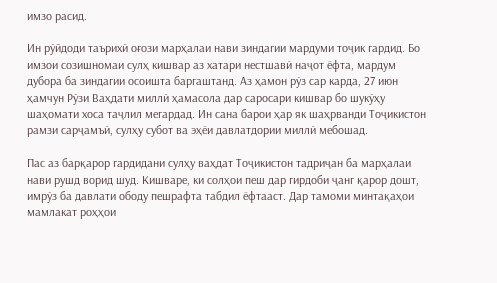имзо расид.

Ин рӯйдоди таърихӣ оғози марҳалаи нави зиндагии мардуми тоҷик гардид. Бо имзои созишномаи сулҳ кишвар аз хатари нестшавӣ наҷот ёфта, мардум дубора ба зиндагии осоишта баргаштанд. Аз ҳамон рӯз сар карда, 27 июн ҳамчун Рӯзи Ваҳдати миллӣ ҳамасола дар саросари кишвар бо шукӯҳу шаҳомати хоса таҷлил мегардад. Ин сана барои ҳар як шаҳрванди Тоҷикистон рамзи сарҷамъӣ, сулҳу субот ва эҳёи давлатдории миллӣ мебошад.

Пас аз барқарор гардидани сулҳу ваҳдат Тоҷикистон тадриҷан ба марҳалаи нави рушд ворид шуд. Кишваре, ки солҳои пеш дар гирдоби ҷанг қарор дошт, имрӯз ба давлати ободу пешрафта табдил ёфтааст. Дар тамоми минтақаҳои мамлакат роҳҳои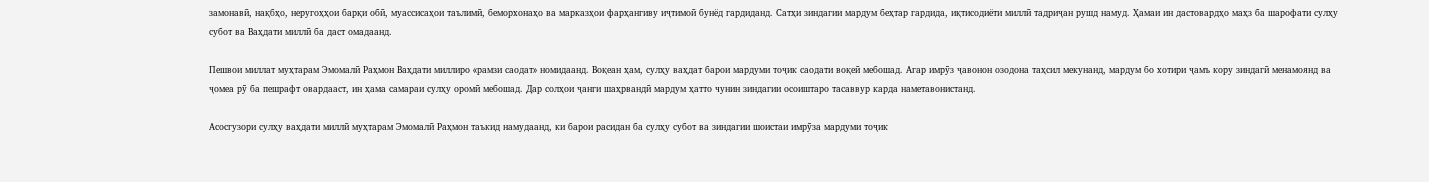замонавӣ, нақбҳо, неругоҳҳои барқи обӣ, муассисаҳои таълимӣ, беморхонаҳо ва марказҳои фарҳангиву иҷтимоӣ бунёд гардиданд. Сатҳи зиндагии мардум беҳтар гардида, иқтисодиёти миллӣ тадриҷан рушд намуд. Ҳамаи ин дастовардҳо маҳз ба шарофати сулҳу субот ва Ваҳдати миллӣ ба даст омадаанд.

Пешвои миллат муҳтарам Эмомалӣ Раҳмон Ваҳдати миллиро «рамзи саодат» номидаанд. Воқеан ҳам, сулҳу ваҳдат барои мардуми тоҷик саодати воқеӣ мебошад. Агар имрӯз ҷавонон озодона таҳсил мекунанд, мардум бо хотири ҷамъ кору зиндагӣ менамоянд ва ҷомеа рӯ ба пешрафт овардааст, ин ҳама самараи сулҳу оромӣ мебошад. Дар солҳои ҷанги шаҳрвандӣ мардум ҳатто чунин зиндагии осоиштаро тасаввур карда наметавонистанд.

Асосгузори сулҳу ваҳдати миллӣ муҳтарам Эмомалӣ Раҳмон таъкид намудаанд, ки барои расидан ба сулҳу субот ва зиндагии шоистаи имрӯза мардуми тоҷик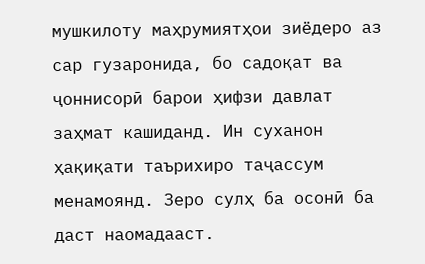мушкилоту маҳрумиятҳои зиёдеро аз сар гузаронида, бо садоқат ва ҷоннисорӣ барои ҳифзи давлат заҳмат кашиданд. Ин суханон ҳақиқати таърихиро таҷассум менамоянд. Зеро сулҳ ба осонӣ ба даст наомадааст.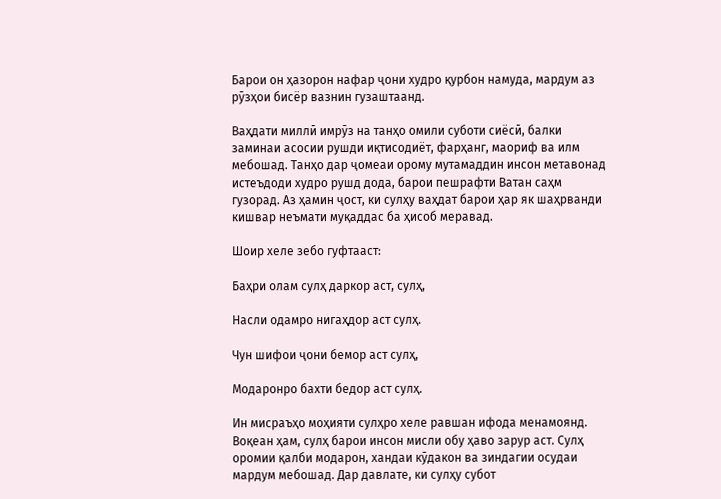Барои он ҳазорон нафар ҷони худро қурбон намуда, мардум аз рӯзҳои бисёр вазнин гузаштаанд.

Ваҳдати миллӣ имрӯз на танҳо омили суботи сиёсӣ, балки заминаи асосии рушди иқтисодиёт, фарҳанг, маориф ва илм мебошад. Танҳо дар ҷомеаи орому мутамаддин инсон метавонад истеъдоди худро рушд дода, барои пешрафти Ватан саҳм гузорад. Аз ҳамин ҷост, ки сулҳу ваҳдат барои ҳар як шаҳрванди кишвар неъмати муқаддас ба ҳисоб меравад.

Шоир хеле зебо гуфтааст:

Баҳри олам сулҳ даркор аст, сулҳ,

Насли одамро нигаҳдор аст сулҳ.

Чун шифои ҷони бемор аст сулҳ,

Модаронро бахти бедор аст сулҳ.

Ин мисраъҳо моҳияти сулҳро хеле равшан ифода менамоянд. Воқеан ҳам, сулҳ барои инсон мисли обу ҳаво зарур аст. Сулҳ оромии қалби модарон, хандаи кӯдакон ва зиндагии осудаи мардум мебошад. Дар давлате, ки сулҳу субот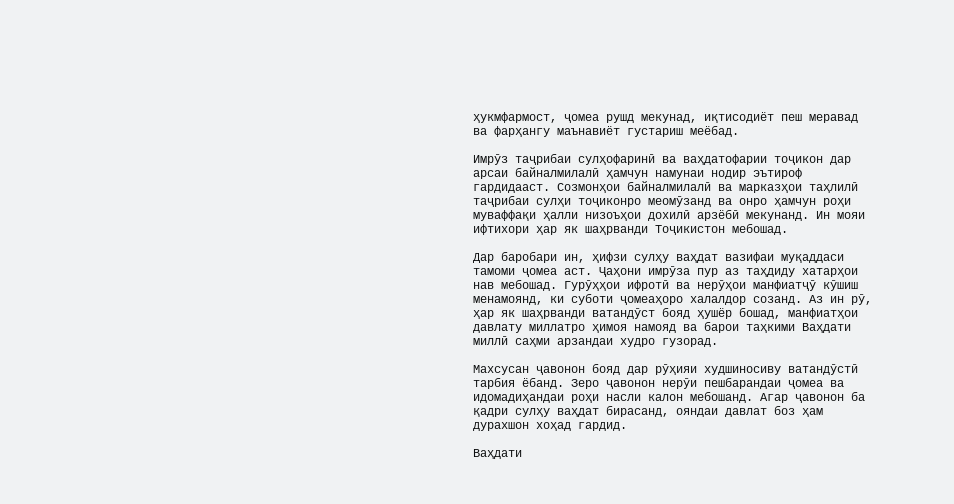ҳукмфармост, ҷомеа рушд мекунад, иқтисодиёт пеш меравад ва фарҳангу маънавиёт густариш меёбад.

Имрӯз таҷрибаи сулҳофаринӣ ва ваҳдатофарии тоҷикон дар арсаи байналмилалӣ ҳамчун намунаи нодир эътироф гардидааст. Созмонҳои байналмилалӣ ва марказҳои таҳлилӣ таҷрибаи сулҳи тоҷиконро меомӯзанд ва онро ҳамчун роҳи муваффақи ҳалли низоъҳои дохилӣ арзёбӣ мекунанд. Ин мояи ифтихори ҳар як шаҳрванди Тоҷикистон мебошад.

Дар баробари ин, ҳифзи сулҳу ваҳдат вазифаи муқаддаси тамоми ҷомеа аст. Ҷаҳони имрӯза пур аз таҳдиду хатарҳои нав мебошад. Гурӯҳҳои ифротӣ ва нерӯҳои манфиатҷӯ кӯшиш менамоянд, ки суботи ҷомеаҳоро халалдор созанд. Аз ин рӯ, ҳар як шаҳрванди ватандӯст бояд ҳушёр бошад, манфиатҳои давлату миллатро ҳимоя намояд ва барои таҳкими Ваҳдати миллӣ саҳми арзандаи худро гузорад.

Махсусан ҷавонон бояд дар рӯҳияи худшиносиву ватандӯстӣ тарбия ёбанд. Зеро ҷавонон нерӯи пешбарандаи ҷомеа ва идомадиҳандаи роҳи насли калон мебошанд. Агар ҷавонон ба қадри сулҳу ваҳдат бирасанд, ояндаи давлат боз ҳам дурахшон хоҳад гардид.

Ваҳдати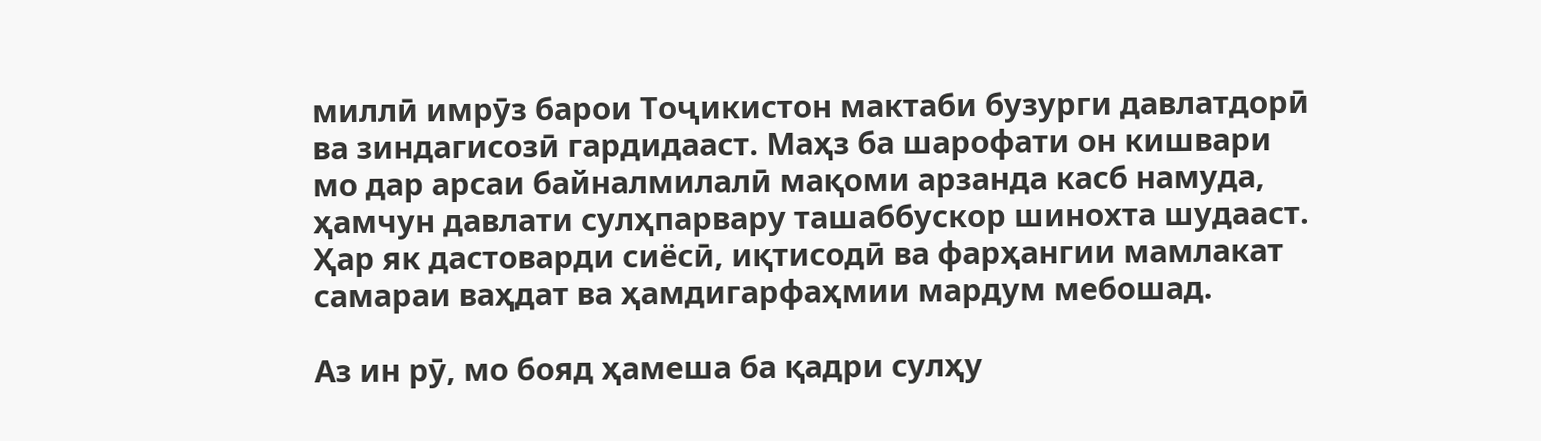миллӣ имрӯз барои Тоҷикистон мактаби бузурги давлатдорӣ ва зиндагисозӣ гардидааст. Маҳз ба шарофати он кишвари мо дар арсаи байналмилалӣ мақоми арзанда касб намуда, ҳамчун давлати сулҳпарвару ташаббускор шинохта шудааст. Ҳар як дастоварди сиёсӣ, иқтисодӣ ва фарҳангии мамлакат самараи ваҳдат ва ҳамдигарфаҳмии мардум мебошад.

Аз ин рӯ, мо бояд ҳамеша ба қадри сулҳу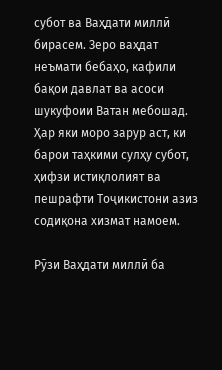субот ва Ваҳдати миллӣ бирасем. Зеро ваҳдат неъмати бебаҳо, кафили бақои давлат ва асоси шукуфоии Ватан мебошад. Ҳар яки моро зарур аст, ки барои таҳкими сулҳу субот, ҳифзи истиқлолият ва пешрафти Тоҷикистони азиз содиқона хизмат намоем.

Рӯзи Ваҳдати миллӣ ба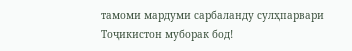тамоми мардуми сарбаланду сулҳпарвари Тоҷикистон муборак бод!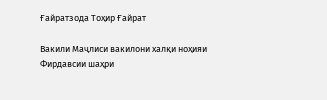Ғайратзода Тоҳир Ғайрат

Вакили Маҷлиси вакилони халқи ноҳияи Фирдавсии шаҳри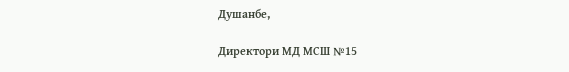Душанбе,

Директори МД МСШ №15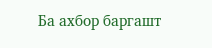Ба ахбор баргашт